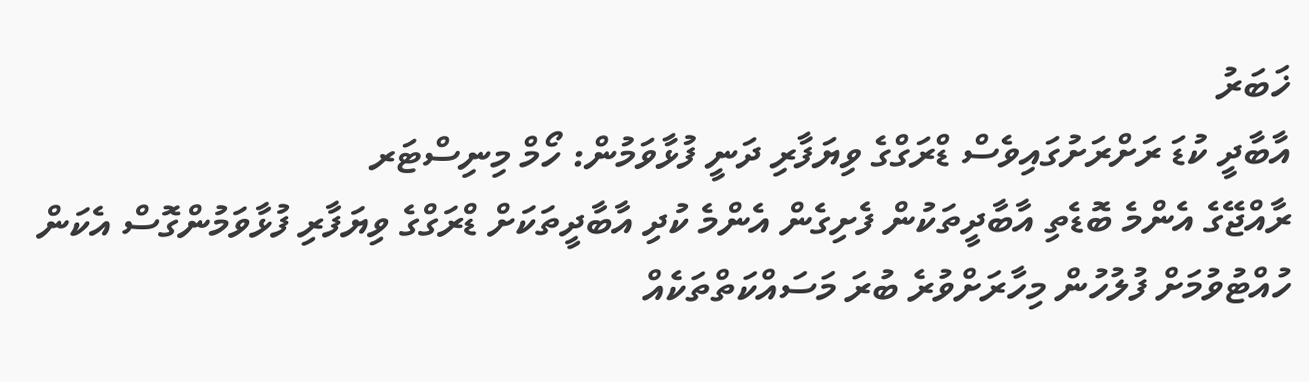ޚަބަރު
އާބާދީ ކުޑަ ރަށްރަށުގައިވެސް ޑްރަގްގެ ވިޔަފާރި ދަނީ ފުޅާވަމުން: ހޯމް މިނިސްޓަރ
ރާއްޖޭގެ އެންމެ ބޮޑެތި އާބާދީތަކުން ފެށިގެން އެންމެ ކުދި އާބާދީތަކަށް ޑްރަގްގެ ވިޔަފާރި ފުޅާވަމުންގޮސް އެކަން ހުއްޓުވުމަށް ފުލުހުން މިހާރަށްވުރެ ބުރަ މަސައްކަތްތަކެއް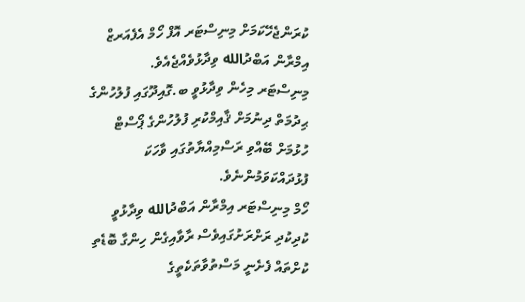ކުރަންޖެހޭކަމަށް މިނިސްޓަރ އޮފް ހޯމް އެފެއަރޒް އިމްރާން އަބްދުالله ވިދާޅުވެއްޖެއެވެ.
މިނިސްޓަރ މިހެން ވިދާޅުވީ ބ.ގޮއިދޫގައި ފުލުހުންގެ ޙިދުމަތް ދިނުމަށް ޤާއިމްކުރި ފުލުހުންގެ ޕޯސްޓް ހުޅުމަށް ބޭއްވި ރަސްމިއްޔާތުގައި ވާހަކަ ފުޅުދައްކަވަމުންނެވެ.
ހޯމް މިނިސްޓަރ އިމްރާން އަބްދުالله ވިދާޅުވީ ކުދިކުދި ރަށްރަށުގައިވެސް ރާވާއިގެން ހިންގާ ބޮޑެތި ކުށްތައް ފެށެނީ މަސްތުވާތަކެތީގެ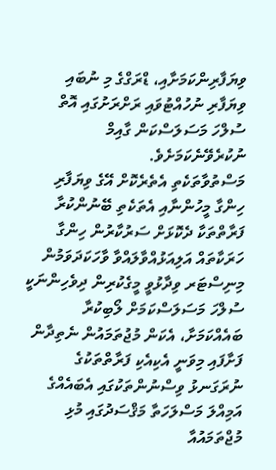ވިޔަފާރިންކަމަށާއި، ޑްރަގްގެ މި ނުބައި ވިޔަފާރި ނުހުއްޓުވައި ރަށްރަށުގައި އޮތް ސުލްހަ މަސަލަސްކަން ގާއިމް ނުކުރެވޭނެކަމަށެވެ.
މަސްތުވާތަކެތި އެތެރެކޮށް އޭގެ ވިޔަފާރި ހިންގާ މީހުންނާއި އެތަކެތި ބޭނުންކުރާ ފަރާތްތަކާ ދެކޮޅަށް ސަރުކާރުން ހިންގާ ހަރަކާތައް އަލިއަޅުއްވާލައްވާ ވާހަކަދަވަމުން މިނިސްޓަރ ވިދާޅުވީ މީގެކުރިން ދިވެހިންނަކީ ސުލްހަ މަސަލަސްކަމަށް ލޯބިކުރާ ބައެއްކަމަށާ، އެކަން މުޖުތަމައުން ނެތިދާން ފަށާފައި މިވަނީ އެކިއެކި ފަރާތްތަކުގެ ނުރަގަނޅު ވިސްނުންތަކުގައި އެބައެއްގެ އަމިއްލަ މަސްލަހަތާ މަޤްސަދުގައި މުޅި މުޖްތަމައުއާ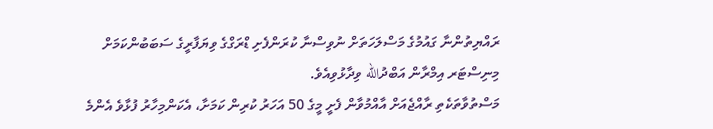ރައްޔިތުންނާ ގައުމުގެ މަސްލަހަތަށް ނުވިސްނާ ކުރަންފެށި ޑްރަގްގެ ވިޔަފާރީގެ ސަބަބުންކަމަށް މިނިސްޓަރ އިމްރާން އަބްދުالله ވިދާޅުވިއެވެ.
މަސްތުވާތަކެތި ރާއްޖެއަށް އާއްމުވާން ފެށީ މީގެ 50 އަހަރު ކުރިން ކަމަށާ، އެކަންމިހާރު ފުޅާވެ އެންމެ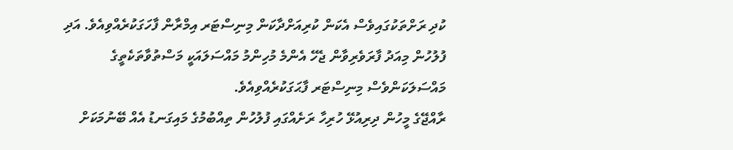ކުދި ރަށްތަކުގައިވެސް އެކަން ކުރިއަށްދާކަން މިނިސްޓަރ އިމްރާން ފާހަގަކުރެއްވިއެވެ. އަދި ފުލުހުން މިއަދު ފާރަވެރިވާން ޖެހޭ އެންމެ މުހިންމު މައްސަލައަކީ މަސްތުވާތަކެތީގެ މައްސަލަކަންވެސް މިނިސްޓަރ ފާޙަގަކުރެއްވިއެވެ.
ރާއްޖޭގެ މީހުން ދިރިއުޅޭ ހުރިހާ ރަށެއްގައި ފުލުހުން ތިއްބުމުގެ މައިގަނޑު އެއް ބޭނުމަކަށް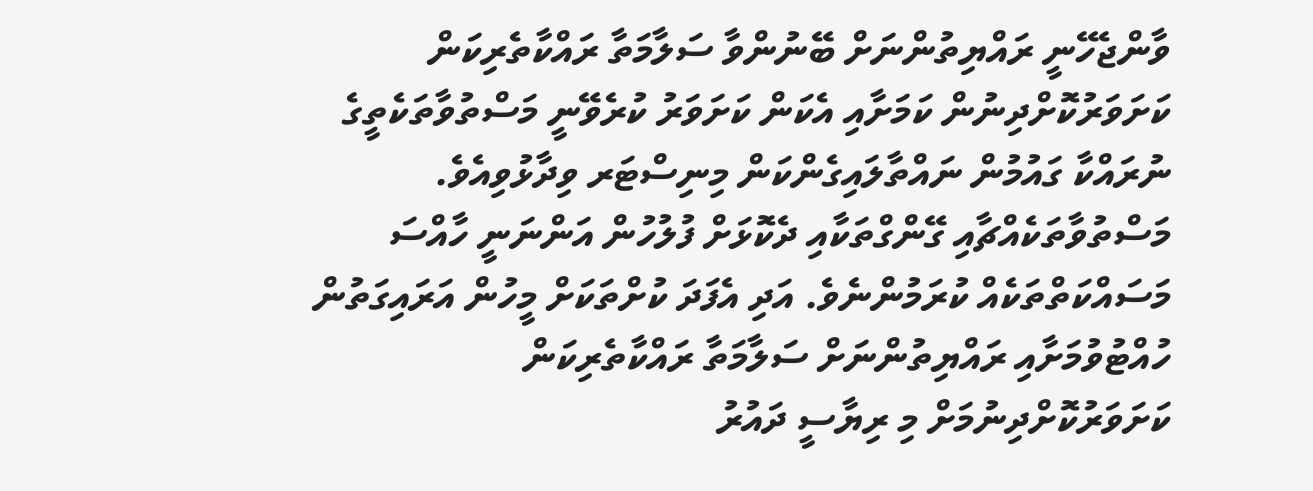ވާންޖެހޭނީ ރައްޔިތުންނަށް ބޭނުންވާ ސަލާމަތާ ރައްކާތެރިކަން ކަށަވަރުކޮށްދިނުން ކަމަށާއި އެކަން ކަށަވަރު ކުރެވޭނީ މަސްތުވާތަކެތީގެ ނުރައްކާ ގައުމުން ނައްތާލައިގެންކަން މިނިސްޓަރ ވިދާޅުވިއެވެ.
މަސްތުވާތަކެއްޗާއި ގޭންގްތަކާއި ދެކޮޅަށް ފުލުހުން އަންނަނީ ހާއްސަ މަސައްކަތްތަކެއް ކުރަމުންނެވެ. އަދި އެފަދަ ކުށްތަކަށް މީހުން އަރައިގަތުން ހުއްޓުވުމަށާއި ރައްޔިތުންނަށް ސަލާމަތާ ރައްކާތެރިކަން ކަށަވަރުކޮށްދިނުމަށް މި ރިޔާސީ ދައުރު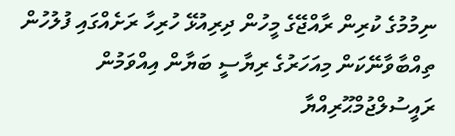ނިމުމުގެ ކުރިން ރާއްޖޭގެ މީހުން ދިރިއުޅޭ ހުރިހާ ރަށެއްގައި ފުލުހުން ތިއްބާވާނޭކަން މިއަހަރުގެ ރިޔާސީ ބަޔާން އިއްވަމުން ރައީސުލްޖުމްޙޫރިއްޔާ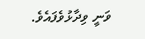ވަނީ ވިދާޅުވެފައެވެ.